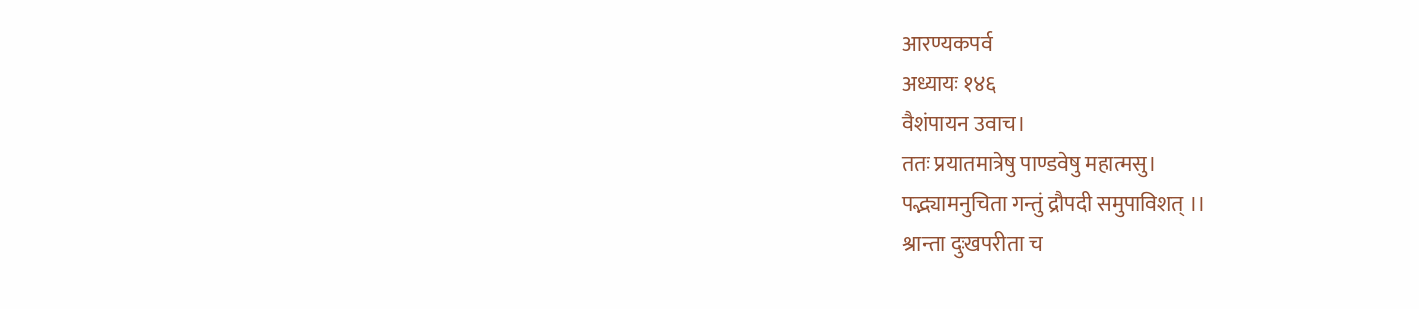आरण्यकपर्व
अध्यायः १४६
वैशंपायन उवाच।
ततः प्रयातमात्रेषु पाण्डवेषु महात्मसु।
पद्भ्यामनुचिता गन्तुं द्रौपदी समुपाविशत् ।।
श्रान्ता दुःखपरीता च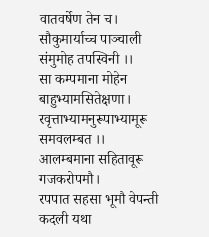वातवर्षेण तेन च।
सौकुमार्याच्च पाञ्चाली संमुमोह तपस्विनी ।।
सा कम्पमाना मोहेन बाहुभ्यामसितेक्षणा।
रवृत्ताभ्यामनुरूपाभ्यामूरू समवलम्बत ।।
आलम्बमाना सहितावूरू गजकरोपमौ।
रपपात सहसा भूमौ वेपन्ती कदली यथा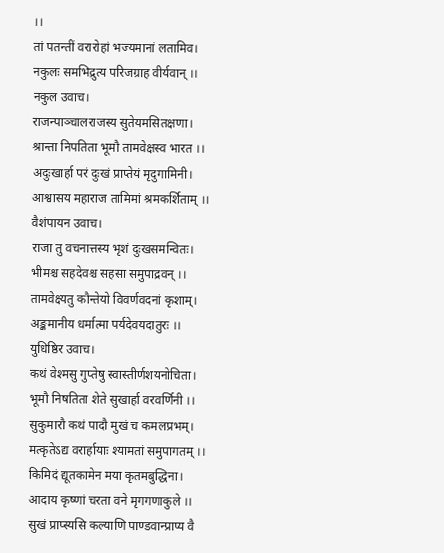।।
तां पतन्तीं वरारोहां भज्यमानां लतामिव।
नकुलः समभिद्रुत्य परिजग्राह वीर्यवान् ।।
नकुल उवाच।
राजन्पाञ्चालराजस्य सुतेयमसितक्षणा।
श्रान्ता निपतिता भूमौ तामवेक्षस्व भारत ।।
अदुःखार्हा परं दुःखं प्राप्तेयं मृदुगामिनी।
आश्वासय महाराज तामिमां श्रमकर्शिताम् ।।
वैशंपायन उवाच।
राजा तु वचनात्तस्य भृशं दुःखसमन्वितः।
भीमश्च सहदेवश्च सहसा समुपाद्रवन् ।।
तामवेक्ष्यतु कौन्तेयो विवर्णवदनां कृशाम्।
अङ्कमानीय धर्मात्मा पर्यदेवयदातुरः ।।
युधिष्ठिर उवाच।
कथं वेश्मसु गुप्तेषु स्वास्तीर्णशयनोचिता।
भूमौ निषतिता शेते सुखार्हा वरवर्णिनी ।।
सुकुमारौ कथं पादौ मुखं च कमलप्रभम्।
मत्कृतेऽद्य वरार्हायाः श्यामतां समुपागतम् ।।
किमिदं द्यूतकामेन मया कृतमबुद्धिना।
आदाय कृष्णां चरता वने मृगगणाकुले ।।
सुखं प्राप्स्यसि कल्याणि पाण्डवान्प्राप्य वै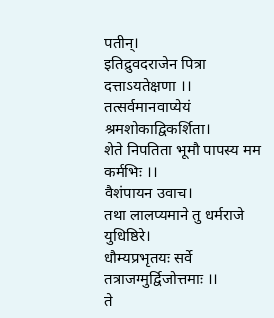पतीन्।
इतिद्रुवदराजेन पित्रा दत्ताऽयतेक्षणा ।।
तत्सर्वमानवाप्येयं श्रमशोकाद्विकर्शिता।
शेते निपतिता भूमौ पापस्य मम कर्मभिः ।।
वैशंपायन उवाच।
तथा लालप्यमाने तु धर्मराजे युधिष्ठिरे।
धौम्यप्रभृतयः सर्वे तत्राजग्मुर्द्विजोत्तमाः ।।
ते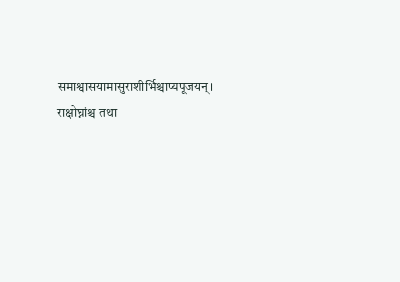समाश्वासयामासुराशीर्भिश्चाप्यपूजयन्।
राक्षोघ्नांश्च तथा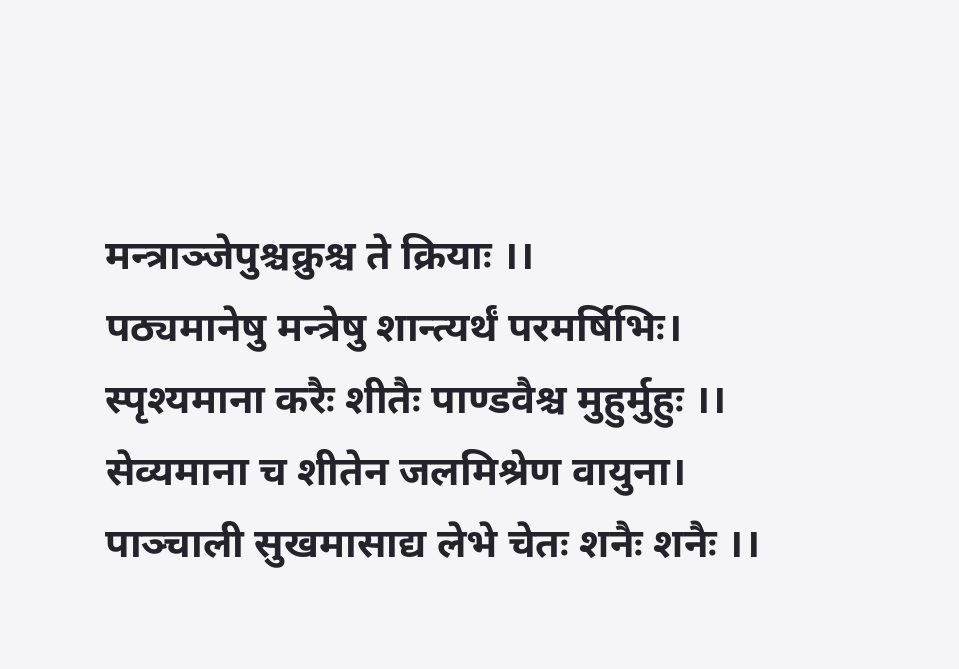मन्त्राञ्जेपुश्चक्रुश्च ते क्रियाः ।।
पठ्यमानेषु मन्त्रेषु शान्त्यर्थं परमर्षिभिः।
स्पृश्यमाना करैः शीतैः पाण्डवैश्च मुहुर्मुहुः ।।
सेव्यमाना च शीतेन जलमिश्रेण वायुना।
पाञ्चाली सुखमासाद्य लेभे चेतः शनैः शनैः ।।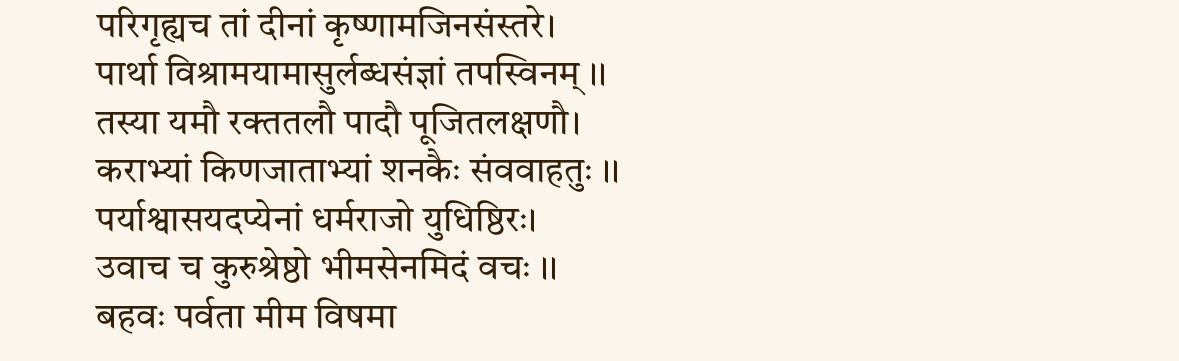परिगृह्यच तां दीनां कृष्णामजिनसंस्तरे।
पार्था विश्रामयामासुर्लब्धसंज्ञां तपस्विनम् ।।
तस्या यमौ रक्ततलौ पादौ पूजितलक्षणौ।
कराभ्यां किणजाताभ्यां शनकैः संववाहतुः ।।
पर्याश्वासयदप्येनां धर्मराजो युधिष्ठिरः।
उवाच च कुरुश्रेष्ठो भीमसेनमिदं वचः ।।
बहवः पर्वता मीम विषमा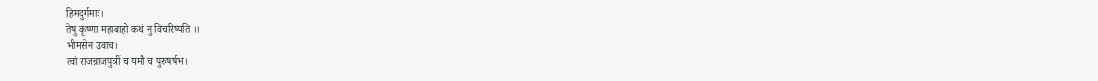हिमदुर्गमाः।
तेषु कृष्णा महाबाहो कथं नु विचरिष्यति ।।
भीमसेन उवाच।
त्वां राजन्राजपुत्रीं च यमौ च पुरुषर्षभ।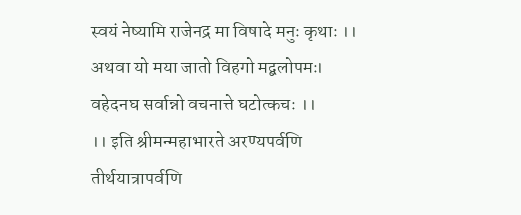स्वयं नेष्यामि राजेनद्र मा विषादे मनुः कृथाः ।।
अथवा यो मया जातो विहगो मद्बलोपमः।
वहेदनघ सर्वान्नो वचनात्ते घटोत्कचः ।।
।। इति श्रीमन्महाभारते अरण्यपर्वणि
तीर्थयात्रापर्वणि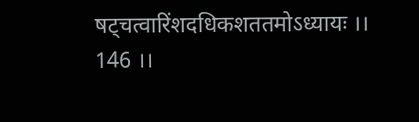षट्चत्वारिंशदधिकशततमोऽध्यायः ।। 146 ।।